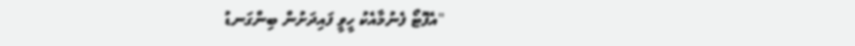"އެފޮޓޯ ފެނުމާއެކު ހީވީ ފައިދަށުން ބިންގަނޑު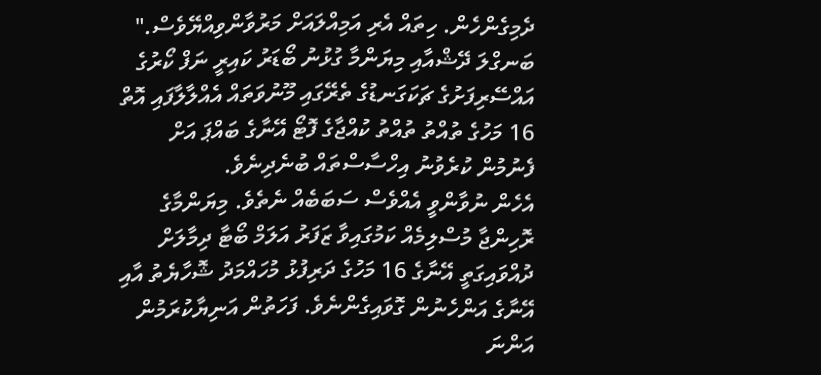ދެމިގެންހެން. ހިތައް އެރި އަމިއްލައަށް މަރުވާންވިއްޔޭވެސް." ބަނގްލަ ދޭޝްއާއި މިޔަންމާ ގުޅުނު ބޯޑަރު ކައިރީ ނަފް ކޯރުގެ އައްސޭރިފަށުގެ ޗަކަގަނޑުގެ ތެރޭގައި މޫނުވަތައް އެއްލާލާފައި އޮތް 16 މަހުގެ ތުއްތު ތުއްތު ކުއްޖާގެ ފޮޓޯ އޭނާގެ ބައްޕަ އަށް ފެނުމުން ކުރެވުނު އިހްސާސްތައް ބުނެދިނެވެ.
އެހެން ނުވާންވީ އެއްވެސް ސަބަބެއް ނެތެވެ. މިޔަންމާގެ ރޮހިންޖާ މުސްލިމެއް ކަމުގައިވާ ޒަފަރު އަލަމް ބޯޓާ ދިމާލަށް ދުއްވައިގަތީ އޭނާގެ 16 މަހުގެ ދަރިފުޅު މުހައްމަދު ޝޮހާޔެތު އާއި އޭނާގެ އަންހެނުން ގޮވައިގެންނެވެ. ފަހަތުން އަނިޔާކުރަމުން އަންނަ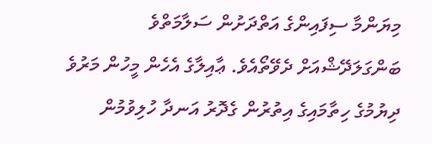މިޔަންމާ ސިފައިންގެ އަތްދަށުން ސަލާމަތްވެ ބަންގަލަދޭޝްއަށް ދެވޭތޯއެވެ. ޢާއިލާގެ އެހެން މީހުން މަރުވެ ދިޔުމުގެ ހިތާމައިގެ އިތުރުން ގެދޮރު އަނދާ ހުލިވުމުން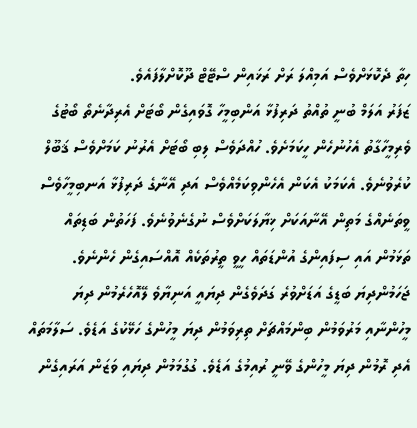ހިތާ ދެކޮޅަށްވެސް އަމިއްލަ ރަށް ރަޚައިން ސްޓޭޓް ދޫކޮށްލާފައެވެ.
ޒަފަރު އަލަމް ބުނީ ތުއްތު ދަރިފުޅާ އަންބިމީހާ ގޮވައިގެން ބޯޓަށް އެރިދާނެތޯ ބޯޓުގެ ވެރިމީހާގާތު އެހުނުހެން ހީކަމަށެވެ. ހުއްދަވެސް ލިބި ބޯޓަށް އެރުނު ކަމަށްވެސް ޤަބޫލް ކުރެވުނެވެ. އެކަމަކު އެކަން އެހެންވިކަމެއްވެސް އަދި އޭނާގެ ދަރިފުޅާ އަނބިމީހާވެސް ވީތަނެއްގެ މަތިން އޭނާއަކަށް ޚިޔާލަކަށްވެސް ނުގެނެވުނެވެ. ފަހަތުން ބަޑިތައް ތަޅަމުން އައި ސިފައިންގެ އުންޑަތައް ހީވީ ތީރުތަކެއް އޮއްސައިގެން ހެންނެވެ. ޖަހަމުންދިޔަ ބަޑީގެ އަޑަށްވުރެ ގަދަވެގެން ދިޔައީ އަނިޔާވެ ލޭއޮހެރެމުން ދިޔަ މީހުންނާއި މަރުވަމުން ބިންމައްޗަށް ތިރިވަމުން ދިޔަ މީހުންގެ ހަޅޭކުގެ އަޑެވެ. ސަލާމަތައް އެދި ރޮމުން ދިޔަ މީހުންގެ ވޭނީ ރުއިމުގެ އަޑެވެ. ގުގުމަމުން ދިޔައި ވަޒަން އަރައިގެން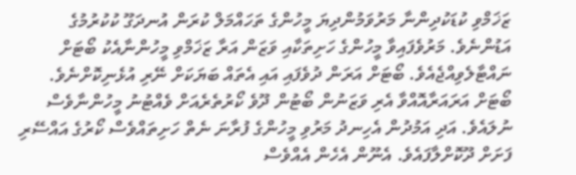ޒަޚަމްވި ކުޑަކުދިންނާ މަރުވަމުންދިޔަ މީހުންގެ ތަހައްމަލް ކުރަން އުނދަގޫ ކުކުރުމުގެ އަޑުންނެވެ. މަރުވެފައިވާ މީހުންގެ ހަށިތަކާއި ވަޒަން އަރާ ޒަޚަމްވި މީހުންނާއެކު ބޯޓަށް ނައްޓާލެވިއްޖެއެވެ. ބޯޓަށް އަރަން ދުވެފައި އައި އެތައް ބަޔަކަށް ނޭރި އުޅެނިކޮށްނެވެ. ބޯޓަށް އަރައަރާއޮއްވާ އެރި ވަޒަނުން ބޯޓުން ދޫވެ ކޯރުތެރެއަށް ވެއްޓުނު މީހުންނާވެސް ނުލައެވެ. އަދި އަމުދުން އެހިނދު މަރުވި މީހުންގެ ފުރާނަ ނެތް ހަށިތައްވެސް ކޯރުގެ އައްސޭރި ފަށަށް ދޫކޮށްލާފައެވެ. އެނޫން އެހެން އެއްވެސް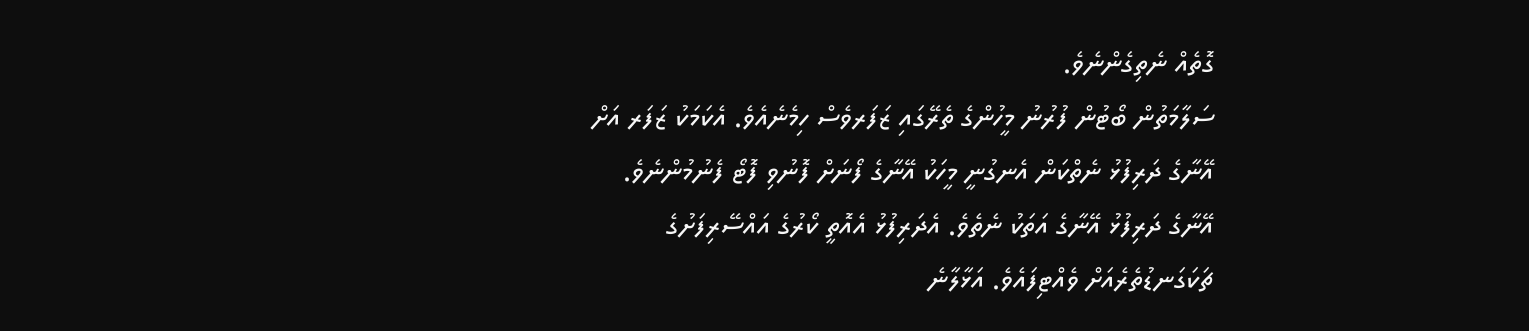ގޮތެއް ނެތިގެންނެވެ.
ސަލާމަތުން ބޯޓުން ފުރުނު މީހުންގެ ތެރޭގައި ޒަފަރވެސް ހިމެނެއެވެ. އެކަމަކު ޒަފަރ އަށް އޭނާގެ ދަރިފުޅު ނެތްކަން އެނގުނީ މީހަކު އޭނާގެ ފޯނަށް ފޮނުވި ފޮޓޯ ފެނުމުންނެވެ. އޭނާގެ ދަރިފުޅު އޭނާގެ އަތަކު ނެތެވެ. އެދަރިފުޅު އެއޮތީ ކޯރުގެ އައްސޭރިފަށުގެ ޗަކަގަނޑުތެރެއަށް ވެއްޓިފައެވެ. އަޅާލާނެ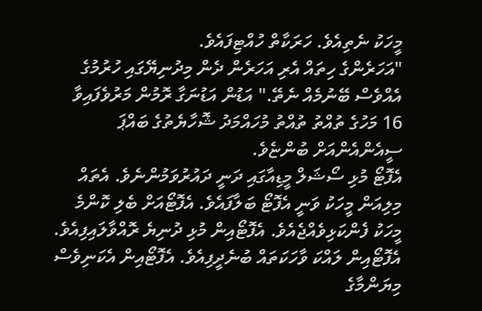މީހަކު ނެތިއެވެ. ހަރަކާތް ހުއްޓިފައެވެ.
"އަހަރެންގެ ހިތައް އެރި އަހަރެން ދެން މިދުނިޔޭގައި ހުރުމުގެ އެއްވެސް ބޭނުމެއް ނެތޭ." އަޑުން އަޑުނަގާ ރޮމުން މަރުވެފައިވާ 16 މަހުގެ ތުއްތު ތުއްތު މުހައްމަދު ޝޮހާޔެތުގެ ބައްޕަ ސީއެންއެންއަށް ބުންޏެވެ.
އެފޮޓޯ މުޅި ސޯޝަލް މީޑިއާގައި ދަނީ ދައުރުވަމުންނެވެ. އެތައް މިލިއަން މީހަކު ވަނީ އެފޮޓޯ ބަލާފައެވެ. އެފޮޓޯއަށް ބެލި ކޮންމެ މީހަކު ފެންކަޅިވެއްޖެއެވެ. އެފޮޓޯއިން މުޅި ދުނިޔެ ރޮއްވާލައިފިއެވެ. އެފޮޓޯއިން ލައްކަ ވާހަކަތައް ބުނެދީފިއެވެ. އެފޮޓޯއިން އެކަނިވެސް މިޔަންމާގެ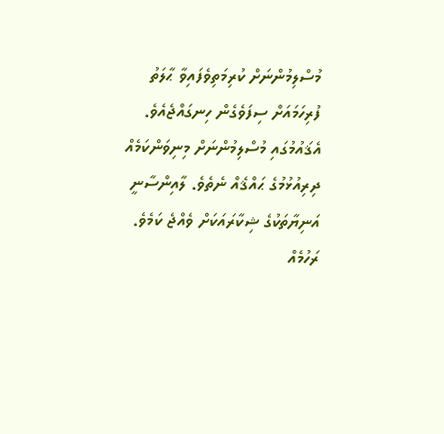މުސްލިމުންނަށް ކުރިމަތިވެފައިވާ ޙާލަތު ފުރިހަމައަށް ސިފަވެގެން ހިނގައްޖެއެވެ. އެޤައުމުގައި މުސްލިމުންނަށް މިނިވަންކަމެއް ދިރިއުޅުމުގެ ޙައްޤެއް ނެތެވެ. ލާއިންސާނީ އަނިޔާތަކުގެ ޝިކާރައަކަށް ވެއްޖެ ކަމެވެ. ރަހުމެއް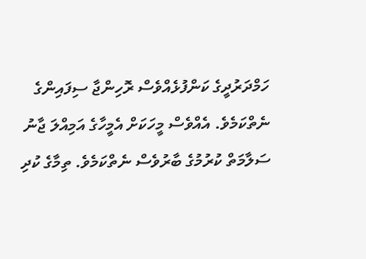ހަމްދަރުދީގެ ކަންފުޅެއްވެސް ރޮހިންޖާ ސިފައިންގެ ނެތްކަމެވެ. އެއްވެސް މީހަކަށް އެމީހާގެ އަމިއްލަ ޖާނު ސަލާމަތް ކުރުމުގެ ބާރުވެސް ނެތްކަމެވެ. ތިމާގެ ކުދި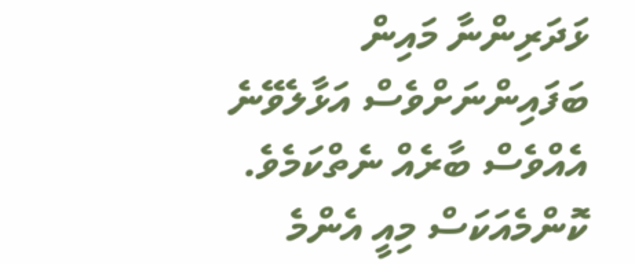ޅަދަރިންނާ މައިން ބަފައިންނަށްވެސް އަޅާލެވޭނެ އެއްވެސް ބާރެއް ނެތްކަމެވެ.
ކޮންމެއަކަސް މިއީ އެންމެ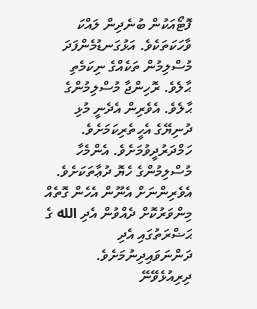ފޮޓޯއަކުން ބުނެދިން ލައްކަ ވާހަކަތަކެވެ. އަޅުގަނޑުމެންފަދަ މުސްލިމުން ތަކެއްގެ ނިކަމެތި ޙާލެވެ. ރޮހިންޖާ މުސްލިމުންގެ ޙާލެވެ. އެވެރިން އެދެނީ މުޅި ދުނިޔޭގެ އެހީތެރިކަމަށެވެ. ހަމްދަރުދީވުމަށެވެ. އެންމެހާ މުސްލިމުންގެ ހެޔޮ ދުޢާތަކަށެވެ. އެވެރިންނަށް އެނޫން އެހެން ގޮތެއް މިންވަރުކޮށް ދެއްވުން އެދި الله ގެ ޙަޟްރަތުގައި އެދި ދަންނަވައިދިނުމަށެވެ. ދިރިއުޅެވޭނޭ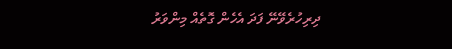ދިރިހުރެވޭނޭ ފަދަ އެހެން ގޮތެއް މިންވަރު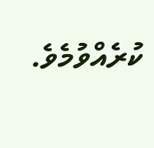ކުރެއްވުމެވެ.